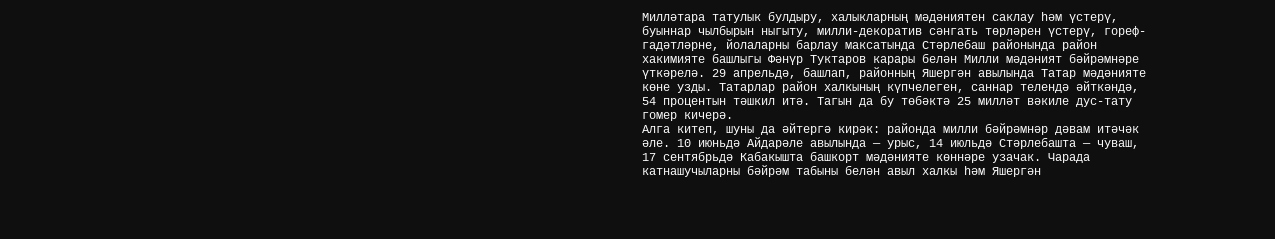Милләтара татулык булдыру, халыкларның мәдәниятен саклау һәм үстерү, буыннар чылбырын ныгыту, милли-декоратив сәнгать төрләрен үстерү, гореф-гадәтләрне, йолаларны барлау максатында Стәрлебаш районында район хакимияте башлыгы Фәнүр Туктаров карары белән Милли мәдәният бәйрәмнәре үткәрелә. 29 апрельдә, башлап, районның Яшергән авылында Татар мәдәнияте көне узды. Татарлар район халкының күпчелеген, саннар телендә әйткәндә, 54 процентын тәшкил итә. Тагын да бу төбәктә 25 милләт вәкиле дус-тату гомер кичерә.
Алга китеп, шуны да әйтергә кирәк: районда милли бәйрәмнәр дәвам итәчәк әле. 10 июньдә Айдарәле авылында — урыс, 14 июльдә Стәрлебашта — чуваш, 17 сентябрьдә Кабакышта башкорт мәдәнияте көннәре узачак. Чарада катнашучыларны бәйрәм табыны белән авыл халкы һәм Яшергән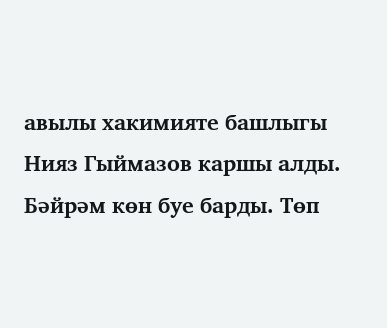авылы хакимияте башлыгы Нияз Гыймазов каршы алды.
Бәйрәм көн буе барды. Төп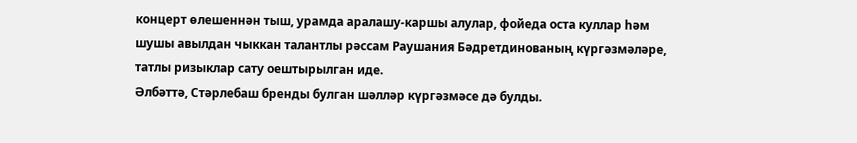концерт өлешеннән тыш, урамда аралашу-каршы алулар, фойеда оста куллар һәм шушы авылдан чыккан талантлы рәссам Раушания Бәдретдинованың күргәзмәләре, татлы ризыклар сату оештырылган иде.
Әлбәттә, Стәрлебаш бренды булган шәлләр күргәзмәсе дә булды.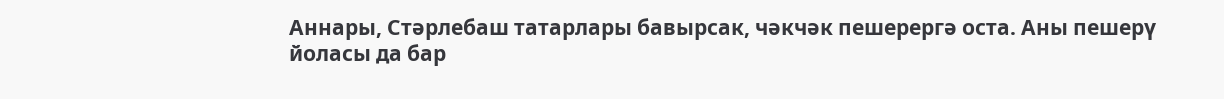Аннары, Стәрлебаш татарлары бавырсак, чәкчәк пешерергә оста. Аны пешерү йоласы да бар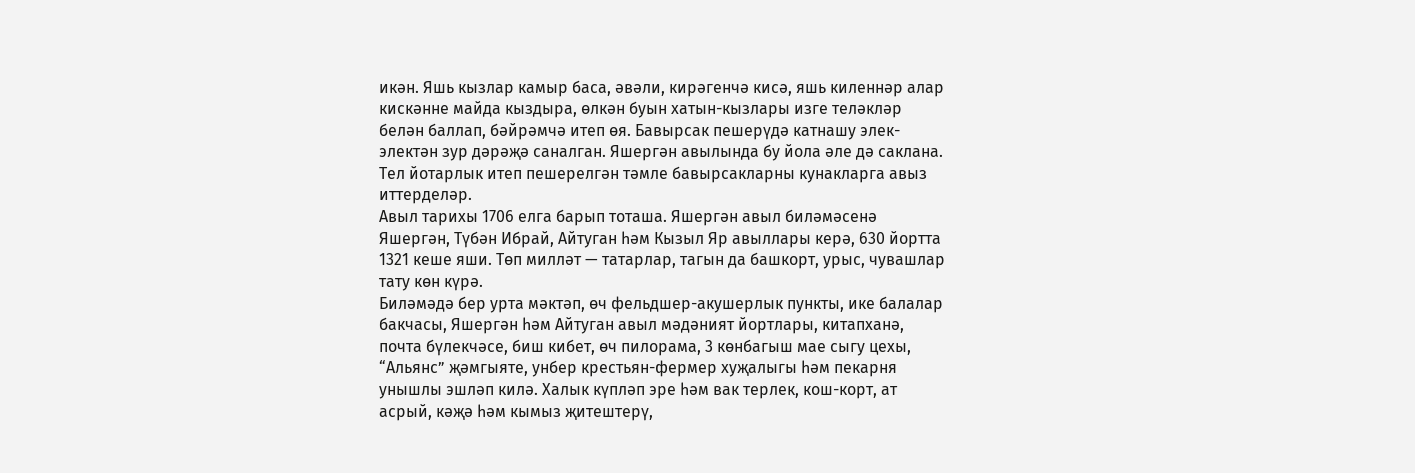икән. Яшь кызлар камыр баса, әвәли, кирәгенчә кисә, яшь киленнәр алар кискәнне майда кыздыра, өлкән буын хатын-кызлары изге теләкләр белән баллап, бәйрәмчә итеп өя. Бавырсак пешерүдә катнашу элек-электән зур дәрәҗә саналган. Яшергән авылында бу йола әле дә саклана. Тел йотарлык итеп пешерелгән тәмле бавырсакларны кунакларга авыз иттерделәр.
Авыл тарихы 1706 елга барып тоташа. Яшергән авыл биләмәсенә Яшергән, Түбән Ибрай, Айтуган һәм Кызыл Яр авыллары керә, 630 йортта 1321 кеше яши. Төп милләт — татарлар, тагын да башкорт, урыс, чувашлар тату көн күрә.
Биләмәдә бер урта мәктәп, өч фельдшер-акушерлык пункты, ике балалар бакчасы, Яшергән һәм Айтуган авыл мәдәният йортлары, китапханә, почта бүлекчәсе, биш кибет, өч пилорама, 3 көнбагыш мае сыгу цехы, “Альянс” җәмгыяте, унбер крестьян-фермер хуҗалыгы һәм пекарня унышлы эшләп килә. Халык күпләп эре һәм вак терлек, кош-корт, ат асрый, кәҗә һәм кымыз җитештерү,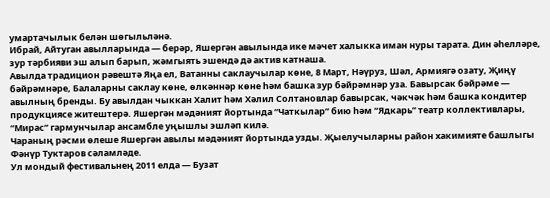умартачылык белән шөгыльләнә.
Ибрай, Айтуган авылларында — берәр, Яшергән авылында ике мәчет халыкка иман нуры тарата. Дин әһелләре, зур тәрбияви эш алып барып, жәмгыять эшендә дә актив катнаша.
Авылда традицион рәвештә Яңа ел, Ватанны саклаучылар көне, 8 Март, Нәүруз, Шәл, Армиягә озату, Җиңү бәйрәмнәре, Балаларны саклау көне, өлкәннәр көне һәм башка зур бәйрәмнәр уза. Бавырсак бәйрәме — авылның бренды. Бу авылдан чыккан Халит һәм Хәлил Солтановлар бавырсак, чәкчәк һәм башка кондитер продукциясе житештерә. Яшергән мәдәният йортында “Чаткылар” бию һәм “Ядкарь” театр коллективлары, “Мирас” гармунчылар ансамбле уңышлы эшләп килә.
Чараның рәсми өлеше Яшергән авылы мәдәният йортында узды. Җыелучыларны район хакимияте башлыгы Фәнүр Туктаров сәламләде.
Ул мондый фестивальнең 2011 елда — Бузат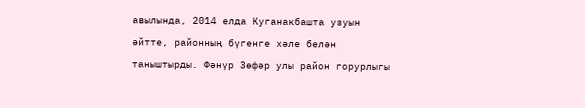авылында, 2014 елда Куганакбашта узуын әйтте, районның бүгенге хәле белән таныштырды. Фәнүр Зөфәр улы район горурлыгы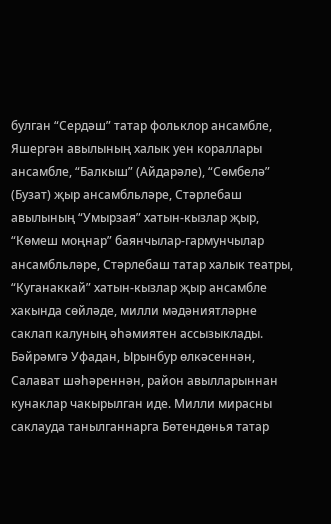булган “Сердәш” татар фольклор ансамбле, Яшергән авылының халык уен кораллары ансамбле, “Балкыш” (Айдарәле), “Сөмбелә” (Бузат) җыр ансамбльләре, Стәрлебаш авылының “Умырзая” хатын-кызлар җыр, “Көмеш моңнар” баянчылар-гармунчылар ансамбльләре, Стәрлебаш татар халык театры, “Куганаккай” хатын-кызлар җыр ансамбле хакында сөйләде, милли мәдәниятләрне саклап калуның әһәмиятен ассызыклады.
Бәйрәмгә Уфадан, Ырынбур өлкәсеннән, Салават шәһәреннән, район авылларыннан кунаклар чакырылган иде. Милли мирасны саклауда танылганнарга Бөтендөнья татар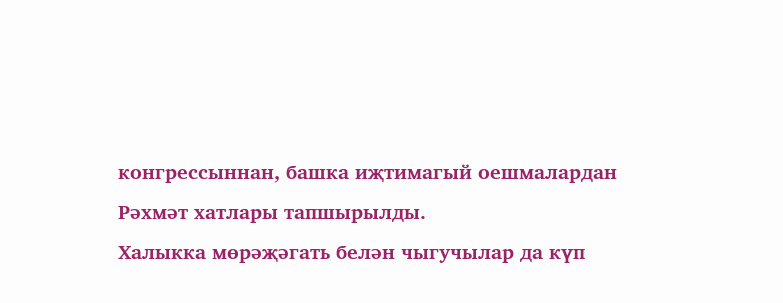конгрессыннан, башка иҗтимагый оешмалардан Рәхмәт хатлары тапшырылды.
Халыкка мөрәҗәгать белән чыгучылар да күп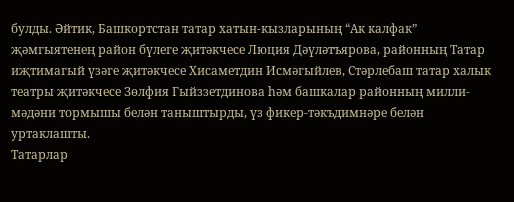булды. Әйтик, Башкортстан татар хатын-кызларының “Ак калфак” җәмгыятенең район бүлеге җитәкчесе Люция Дәүләтъярова, районның Татар иҗтимагый үзәге җитәкчесе Хисаметдин Исмәгыйлев, Стәрлебаш татар халык театры җитәкчесе Зөлфия Гыйззетдинова һәм башкалар районның милли-мәдәни тормышы белән таныштырды, үз фикер-тәкъдимнәре белән уртаклашты.
Татарлар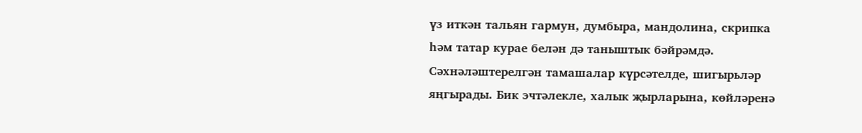үз иткән тальян гармун, думбыра, мандолина, скрипка һәм татар курае белән дә таныштык бәйрәмдә. Сәхнәләштерелгән тамашалар күрсәтелде, шигырьләр яңгырады. Бик эчтәлекле, халык җырларына, көйләренә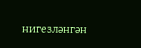нигезләнгән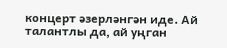концерт әзерләнгән иде. Ай талантлы да, ай уңган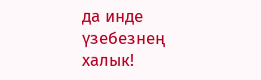да инде үзебезнең халык!